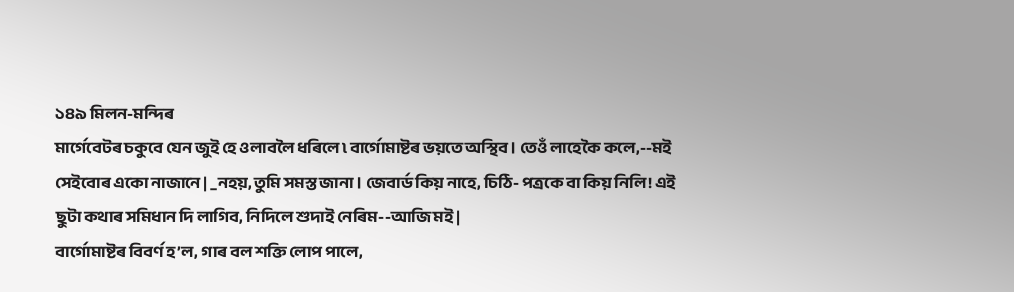১৪৯ মিলন-মন্দিৰ
মার্গেবেটৰ চকুবে যেন জুই হে ওলাবলৈ ধৰিলে ৷ বাৰ্গোমাষ্টৰ ভয়তে অস্থিব । তেওঁ লাহেকৈ কলে,--মই সেইবোৰ একো নাজানে | _নহয়, তুমি সমস্ত জানা । জেবার্ড কিয় নাহে, চিঠি- পত্রকে বা কিয় নিলি! এই ছুটা কথাৰ সমিধান দি লাগিব, নিদিলে শুদাই নেৰিম--আজি মই |
বাৰ্গোমাষ্টৰ বিবৰ্ণ হ’ল, গাৰ বল শক্তি লোপ পালে,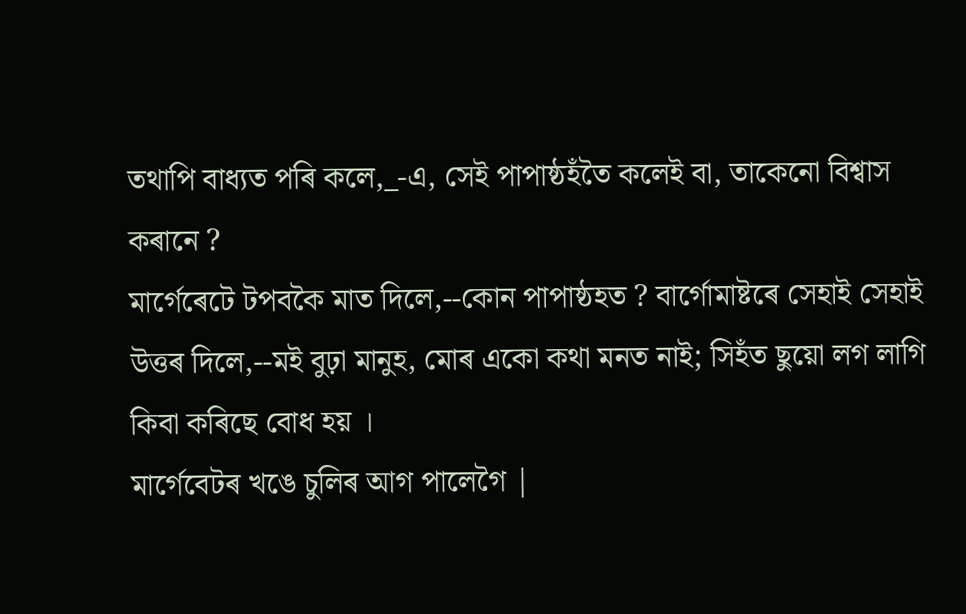তথাপি বাধ্যত পৰি কলে,_-এ, সেই পাপাষ্ঠহঁতৈ কলেই বা, তাকেনো বিশ্বাস কৰানে ?
মাৰ্গেৰেটে টপবকৈ মাত দিলে,--কোন পাপাষ্ঠহত ? বার্গোমাষ্টৰে সেহাই সেহাই উত্তৰ দিলে,--মই বুঢ়া মানুহ, মোৰ একো কথা মনত নাই; সিহঁত ছুয়ো লগ লাগি কিবা কৰিছে বোধ হয় ।
মার্গেবেটৰ খঙে চুলিৰ আগ পালেগৈ |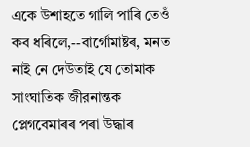একে উশাহতে গালি পাৰি তেওঁ কব ধৰিলে,--বার্গোমাষ্টৰ, মনত নাই নে দেউতাই যে তোমাক সাংঘাতিক জীরনান্তক প্লেগবেমাৰৰ পৰা উদ্ধাৰ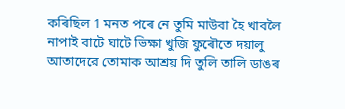কৰিছিল 1 মনত পৰে নে তুমি মাউবা হৈ খাবলৈ নাপাই বাটে ঘাটে ভিক্ষা খুজি ফুৰৌতে দয়ালু আতাদেরে তোমাক আশ্রয় দি তুলি তালি ডাঙৰ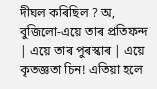দীঘল কৰিছিল ? অ, বুজিলো-এয়ে তাৰ প্রতিফন্দ | এয়ে তাৰ পুৰস্কাৰ | এয়ে কৃতজ্ঞতা চিন! এতিয়া হলে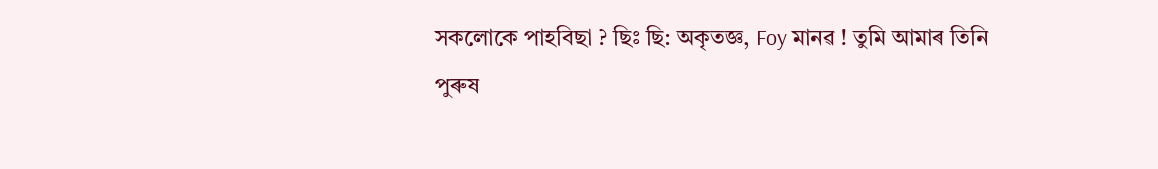সকলোকে পাহবিছা ? ছিঃ ছি: অকৃতজ্ঞ, Foy মানৱ ! তুমি আমাৰ তিনি পুৰুষ